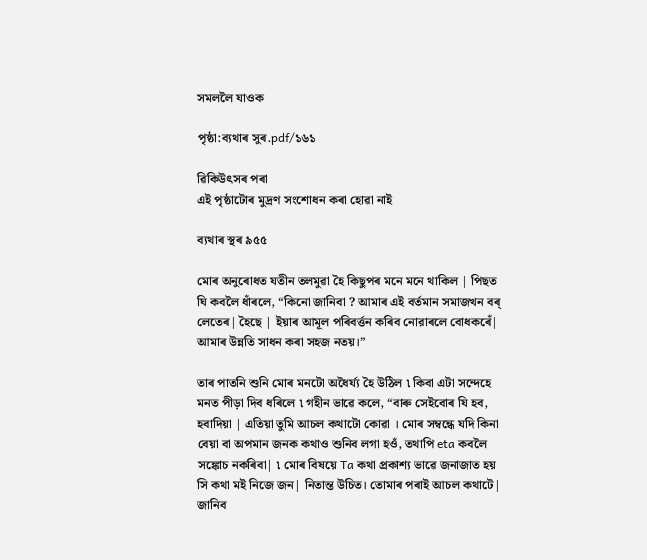সমললৈ যাওক

পৃষ্ঠা:ব্যথাৰ সুৰ.pdf/১৬১

ৱিকিউৎসৰ পৰা
এই পৃষ্ঠাটোৰ মুদ্ৰণ সংশোধন কৰা হোৱা নাই

ব্যথাৰ স্থৰ ৯৫৫

মোৰ অনুৰোধত যতীন তলমুৱা হৈ কিছুপৰ মনে মনে থাকিল | পিছত ঘি কবলৈ ধাঁৰলে, “কিনো জানিবা ? আমাৰ এই বর্তমান সমাজখন বৰ্‌ লেতেৰ| হৈছে | ইয়াৰ আমূল পৰিবৰ্ত্তন কৰিব নোরাৰলে বোধকৰেঁ| আমাৰ উন্নতি সাধন কৰা সহজ নতয়।”

তাৰ পাতনি শুনি মোৰ মনটো অধৈৰ্য্য হৈ উঠিল ৷ কিবা এটা সন্দেহে মনত পীড়া দিব ধৰিলে ৷ গহীন ভাৱে কলে, “বাৰু সেইবোৰ যি হব, হবাদিয়া | এতিয়া তুমি আচল কথাটো কোৱা । মোৰ সম্বন্ধে যদি কিনা বেয়া বা অপমান জনক কথাও শুনিব লগা হওঁ, তথাপি eta কবলৈ সঙ্কোচ নকৰিবা| ৷ মোৰ বিষয়ে Ta কথা প্রকাশ্য ভাৱে জনাজাত হয় সি কথা মই নিজে জন| নিতান্ত উচিত। তোমাৰ পৰাই আচল কথাটে| জানিব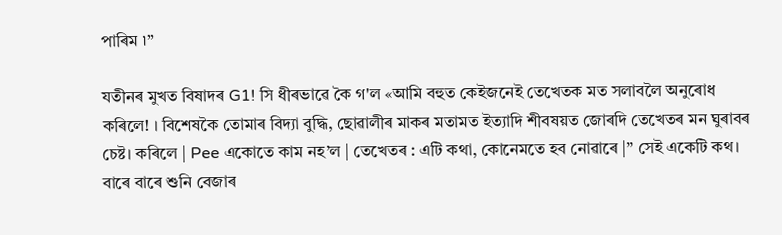পাৰিম ৷”

যতীনৰ মুখত বিষাদৰ G1! সি ধীৰভাৱে কৈ গ'ল «আমি বহুত কেইজনেই তেখেতক মত সলাবলৈ অনুৰোধ কৰিলে! । বিশেষকৈ তোমাৰ বিদ্যা বুদ্ধি, ছোৱালীৰ মাকৰ মতামত ইত্যাদি শীবষয়ত জোৰদি তেখেতৰ মন ঘুৰাবৰ চেষ্ট। কৰিলে | Pee একোতে কাম নহ’ল | তেখেতৰ : এটি কথা, কোনেমতে হব নোৱাৰে |” সেই একেটি কথ। বাৰে বাৰে শুনি বেজাৰ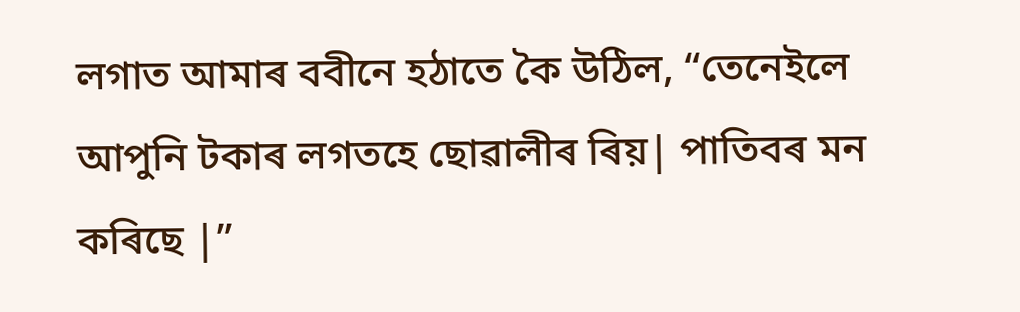লগাত আমাৰ ববীনে হঠাতে কৈ উঠিল, “তেনেইলে আপুনি টকাৰ লগতহে ছোৱালীৰ ৰিয়| পাতিবৰ মন কৰিছে |”